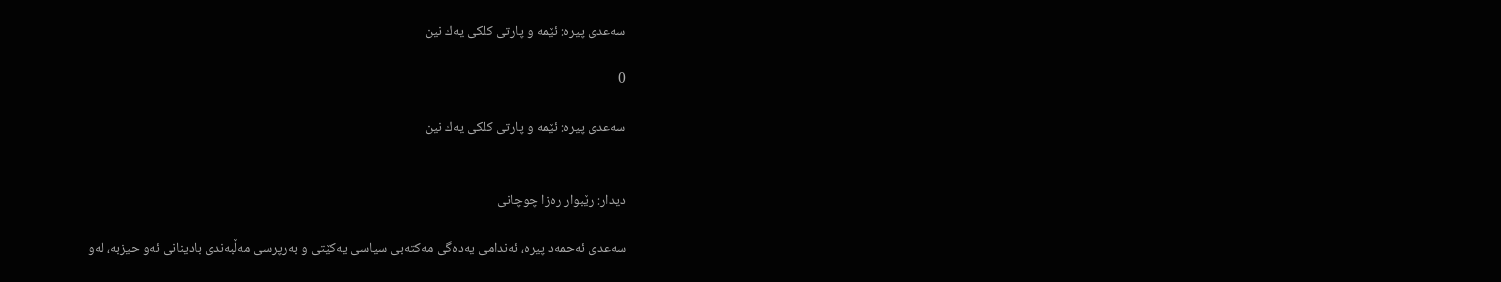سه‌عدی پیره‌: ئێمه‌ و پارتی كلكی یه‌ك نین

0

سه‌عدی پیره‌: ئێمه‌ و پارتی كلكی یه‌ك نین


دیدار: رێبوار ره‌زا چوچانی

سه‌عدی ئه‌حمه‌د پیره‌، ئه‌ندامی یه‌ده‌گی مه‌كته‌بی سیاسی یه‌كێتی و به‌رپرسی مه‌ڵبه‌ندی بادینانی ئه‌و حیزبه‌، له‌و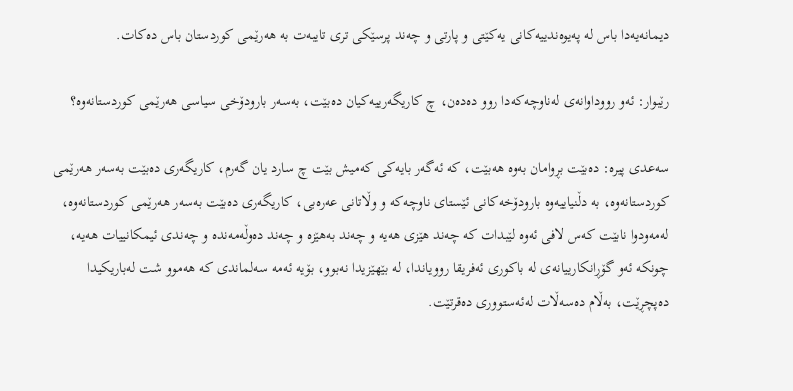دیمانه‌یه‌دا باس له‌ په‌یوه‌ندییه‌كانی یه‌كێتی و پارتی و چه‌ند پرسێكی تری تایبه‌ت به‌ هه‌رێمی كوردستان باس ده‌كات.

رێبوار: ئه‌و رووداوانه‌ی له‌ناوچه‌كه‌دا روو ده‌ده‌ن، چ كاریگه‌رییه‌كیان ده‌بێت، به‌سه‌ر بارودۆخی سیاسی هه‌رێمی كوردستانه‌وه‌؟

سه‌عدی پیره‌: ده‌بێت بڕوامان به‌وه‌ هه‌بێت، كه‌ ئه‌گه‌ر بایه‌كی كه‌میش بێت چ سارد یان گه‌رم، كاریگه‌ری ده‌بێت به‌سه‌ر هه‌رێمی كوردستانه‌وه‌، به‌ دڵنیاییه‌وه‌ بارودۆخه‌كانی ئێستای ناوچه‌كه‌ و وڵاتانی عه‌ره‌بی، كاریگه‌ری ده‌بێت به‌سه‌ر هه‌رێمی كوردستانه‌وه‌، له‌مه‌ودوا نابێت كه‌س لافی ئه‌وه‌ لێبدات كه‌ چه‌ند هێزی هه‌یه‌ و چه‌ند به‌هێزه‌ و چه‌ند ده‌وڵه‌مه‌نده‌ و چه‌ندی ئیمكانییات هه‌یه‌، چونكه‌ ئه‌و گۆڕانكارییانه‌ی له‌ باكوری ئه‌فریقا روویاندا، له‌ بێهێزیدا نه‌بوو، بۆیه‌ ئه‌مه‌ سه‌لماندی كه‌ هه‌موو شت له‌باریكیدا ده‌پچڕێت، به‌ڵام ده‌سه‌ڵات له‌ئه‌ستووری ده‌قرتێت.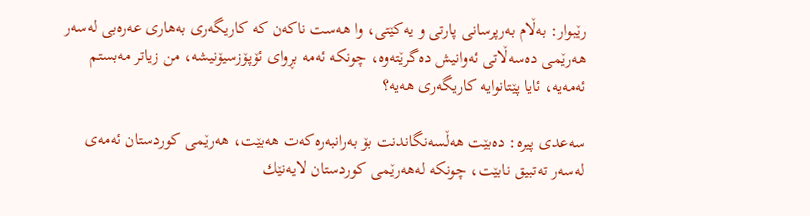رێبوار: به‌ڵام به‌رپرسانی پارتی و یه‌كێتی، وا هه‌ست ناكه‌ن كه‌ كاریگه‌ری به‌هاری عه‌ره‌بی له‌سه‌ر هه‌رێمی ده‌سه‌ڵاتی ئه‌وانیش ده‌گرێته‌وه‌، چونكه‌ ئه‌مه‌ بڕوای ئۆپۆزسیۆنیشه‌، من زیاتر مه‌بستم ئه‌مه‌یه‌، ئایا پێتانوایه‌ كاریگه‌ری هه‌یه‌؟

سه‌عدی پیره‌: ده‌بێت هه‌ڵسه‌نگاندنت بۆ به‌رانبه‌ره‌كه‌ت هه‌بێت، هه‌رێمی كوردستان ئه‌مه‌ی له‌سه‌ر ته‌تبیق نابێت، چونكه‌ له‌هه‌رێمی كوردستان لایه‌نێك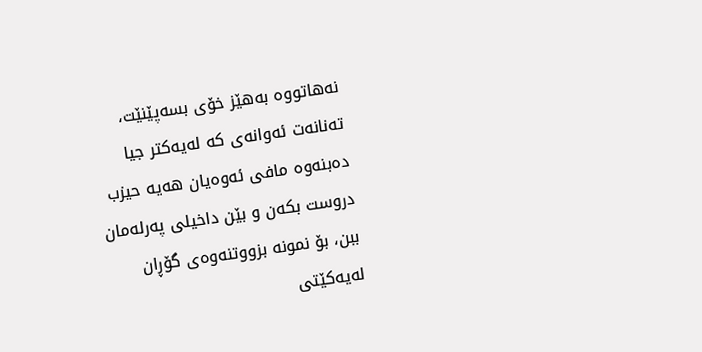نه‌هاتووه‌ به‌هێز خۆی بسه‌پێنێت، ته‌نانه‌ت ئه‌وانه‌ی كه‌ له‌یه‌كتر جیا ده‌بنه‌وه‌ مافی ئه‌وه‌یان هه‌یه‌ حیزب دروست بكه‌ن و بێن داخیلی په‌رله‌مان ببن، بۆ نمونه‌ بزووتنه‌وه‌ی گۆڕان له‌یه‌كێتی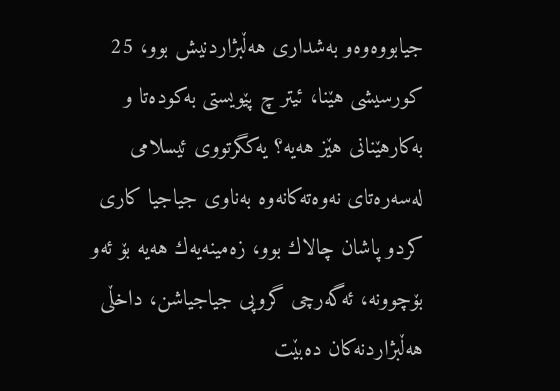جیابووه‌وه‌و به‌شداری هه‌ڵبژاردنیش بوو، 25 كورسیشی هێنا، ئیتر چ پێویستی به‌كوده‌تا و به‌كارهێنانی هێز هه‌یه‌؟ یه‌كگرتووی ئیسلامی له‌سه‌ره‌تای نه‌وه‌ته‌كانه‌وه‌ به‌ناوی جیاجیا كاری كردو پاشان چالاك بوو، زه‌مینه‌یه‌ك هه‌یه‌ بۆ ئه‌و بۆچوونه‌، ئه‌گه‌رچی گروپی جیاجیاشن، داخڵی هه‌ڵبژاردنه‌كان ده‌بێت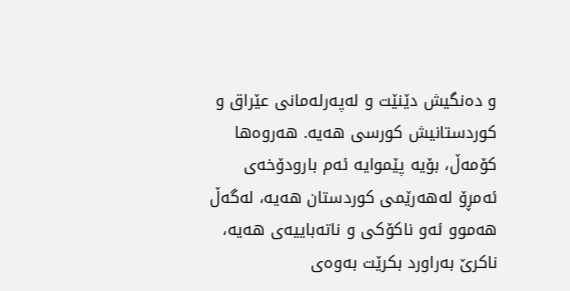و ده‌نگیش دێنێت و له‌په‌رله‌مانی عێراق و كوردستانیش كورسی هه‌یه‌. هه‌روه‌ها كۆمه‌ڵ، بۆیه‌ پێموایه‌ ئه‌م بارودۆخه‌ی ئه‌مڕۆ له‌هه‌رێمی كوردستان هه‌یه‌، له‌گه‌ڵ هه‌موو ئه‌و ناكۆكی و ناته‌باییه‌ی هه‌یه‌، ناكرێ به‌راورد بكرێت به‌وه‌ی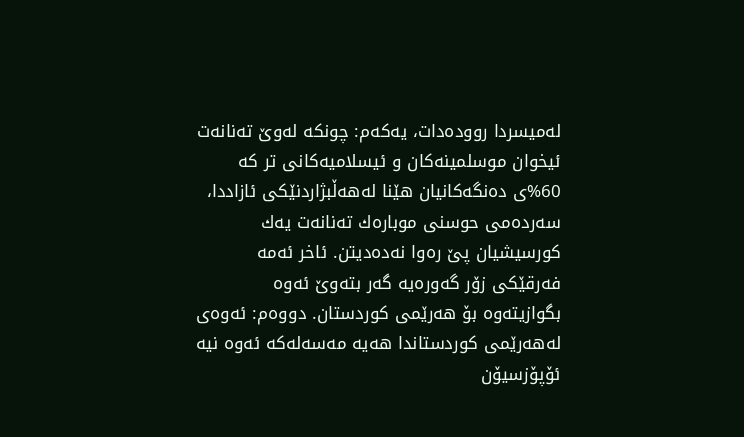له‌میسردا رووده‌دات، یه‌كه‌م: چونكه‌ له‌وێ ته‌نانه‌ت ئیخوان موسلمینه‌كان و ئیسلامیه‌كانی تر كه‌ 60%ی ده‌نگه‌كانیان هێنا له‌هه‌ڵبژاردنێكی ئازاددا، سه‌رده‌می حوسنی موباره‌ك ته‌نانه‌ت یه‌ك كورسیشیان پێ ره‌وا نه‌ده‌دیتن. ئاخر ئه‌مه‌ فه‌رقێكی زۆر گه‌وره‌یه‌ گه‌ر بته‌وێ ئه‌وه‌ بگوازیته‌وه‌ بۆ هه‌رێمی كوردستان. دووه‌م: ئه‌وه‌ی له‌هه‌رێمی كوردستاندا هه‌یه‌ مه‌سه‌له‌كه‌ ئه‌وه‌ نیه‌ ئۆپۆزسیۆن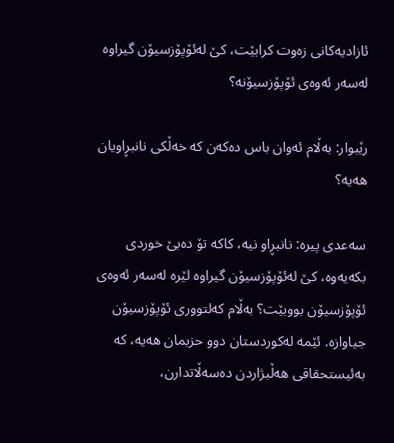ئازادیه‌كانی زه‌وت كرابێت، كێ له‌ئۆپۆزسیۆن گیراوه‌ له‌سه‌ر ئه‌وه‌ی ئۆپۆزسیۆنه‌؟

رێبوار: به‌ڵام ئه‌وان باس ده‌كه‌ن كه‌ خه‌ڵكی نانبڕاویان هه‌یه‌؟

سه‌عدی پیره‌: نانبڕاو نیه‌، كاكه‌ تۆ ده‌بێ خوردی بكه‌یه‌وه‌، كێ له‌ئۆپۆزسیۆن گیراوه‌ لێره‌ له‌سه‌ر ئه‌وه‌ی ئۆپۆزسیۆن بووبێت؟ به‌ڵام كه‌لتووری ئۆپۆزسیۆن جیاوازه‌. ئێمه‌ له‌كوردستان دوو حزبمان هه‌یه‌، كه‌ به‌ئیستحقاقی هه‌ڵبژاردن ده‌سه‌ڵاتدارن،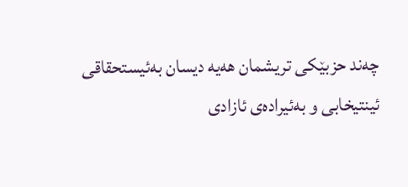چه‌ند حزبێكی تریشمان هه‌یه‌ دیسان به‌ئیستحقاقی ئینتیخابی و به‌ئیراده‌ی ئازادی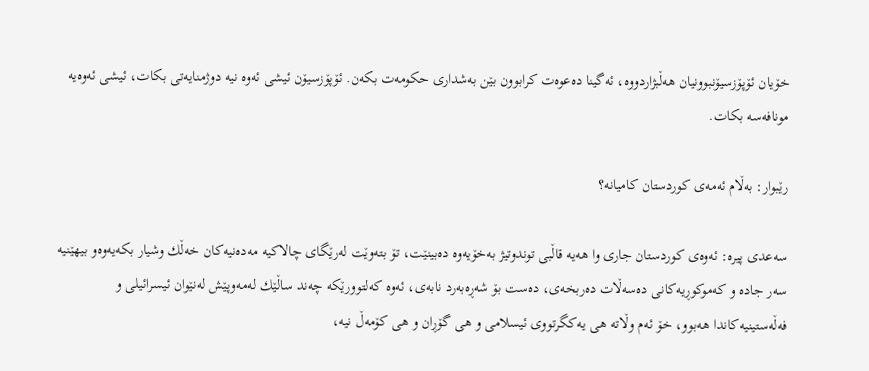خۆیان ئۆپۆزسیۆنبوونیان هه‌ڵبژاردووه‌، ئه‌گینا ده‌عوه‌ت كرابوون بێن به‌شداری حكومه‌ت بكه‌ن. ئۆپۆزسیۆن ئیشی ئه‌وه‌ نیه‌ دوژمنایه‌تی بكات، ئیشی ئه‌وه‌یه‌ مونافه‌سه‌ بكات.

رێبوار: به‌ڵام ئه‌مه‌ی كوردستان كامیانه‌؟

سه‌عدی پیره‌: ئه‌وه‌ی كوردستان جاری وا هه‌یه‌ قاڵبی توندوتیژ به‌خۆیه‌وه‌ ده‌بینێت، تۆ بته‌وێت له‌رێگای چالاكیه‌ مه‌ده‌نیه‌كان خه‌ڵك وشیار بكه‌یه‌وه‌و بیهێنیه‌ سه‌ر جاده‌ و كه‌موكوڕیه‌كانی ده‌سه‌ڵات ده‌ربخه‌ی، ده‌ست بۆ شه‌ڕه‌به‌رد نابه‌ی، ئه‌وه‌ كه‌لتوورێكه‌ چه‌ند ساڵێك له‌مه‌وپێش له‌نێوان ئیسرائیلی و فه‌ڵه‌ستینیه‌كاندا هه‌بوو، خۆ ئه‌م وڵاته‌ هی یه‌كگرتووی ئیسلامی و هی گۆڕان و هی كۆمه‌ڵ نیه‌،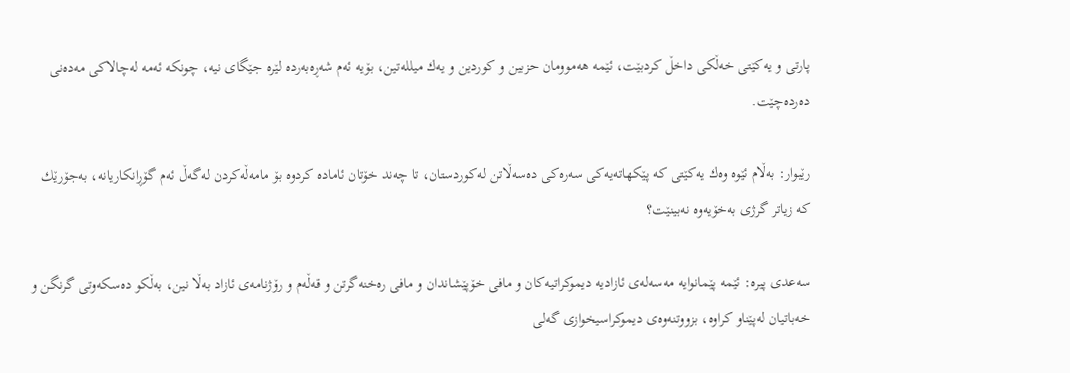پارتی و یه‌كێتی خه‌ڵكی داخڵ كردبێت، ئێمه‌ هه‌موومان حزبین و كوردین و یه‌ك میلله‌تین، بۆیه‌ ئه‌م شه‌ڕه‌به‌رده‌ لێره‌ جێگای نیه‌، چونكه‌ ئه‌مه‌ له‌چالاكی مه‌ده‌نی ده‌رده‌چێت.

رێبوار: به‌ڵام ئێوه‌ وه‌ك یه‌كێتی كه‌ پێكهاته‌یه‌كی سه‌ره‌كی ده‌سه‌ڵاتن له‌كوردستان، تا چه‌ند خۆتان ئاماده‌ كردوه‌ بۆ مامه‌ڵه‌كردن له‌گه‌ڵ ئه‌م گۆڕانكاریانه‌، به‌جۆرێك كه‌ زیاتر گرژی به‌خۆیه‌وه‌ نه‌بینێت؟

سه‌عدی پیره‌: ئێمه‌ پێمانوایه‌ مه‌سه‌له‌ی ئازادیه‌ دیموكراتیه‌كان و مافی خۆپێشاندان و مافی ره‌خنه‌گرتن و قه‌ڵه‌م و رۆژنامه‌ی ئازاد به‌ڵا نین، به‌ڵكو ده‌سكه‌وتی گرنگن و خه‌باتیان له‌پێناو كراوه‌، بزووتنه‌وه‌ی دیموكراسیخوازی گه‌لی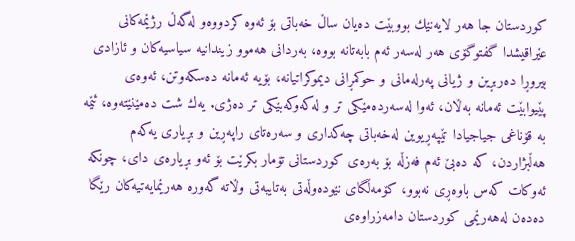كوردستان جا هه‌ر لایه‌نێك بووبێت ده‌یان ساڵ خه‌باتی بۆ ئه‌وه‌ كردووه‌و له‌گه‌ڵ رژێمه‌كانی عێراقیشدا گفتوگۆی هه‌ر له‌سه‌ر ئه‌م بابه‌تانه‌ بووه‌، به‌ردانی هه‌موو زیندانیه‌ سیاسیه‌كان و ئازادی بیروڕا ده‌ربڕین و ژیانی په‌رله‌مانی و حوكمڕانی دیموكراتیانه‌، بۆیه‌ ئه‌مانه‌ ده‌سكه‌وتن، ئه‌وه‌ی پێیوابێت ئه‌مانه‌ به‌ڵان، ئه‌وا له‌سه‌رده‌مێكی تر و له‌كه‌وكه‌بێكی تر ده‌ژی. یه‌ك شت ده‌مێنێته‌وه‌، ئێمه‌ به‌ قۆناغی جیاجیادا تێپه‌ڕیوین له‌خه‌باتی چه‌كداری و سه‌ره‌تای راپه‌ڕین و بڕیاری یه‌كه‌م هه‌ڵبژاردن، كه‌ ده‌بێ ئه‌م فه‌زڵه‌ بۆ به‌ره‌ی كوردستانی تۆمار بكرێت بۆ ئه‌و بڕیاره‌ی دای، چونكه‌ ئه‌وكات كه‌س باوه‌ڕی نه‌بوو، كۆمه‌ڵگای نێوده‌وڵه‌تی به‌تایبه‌تی وڵاته‌ گه‌وره‌ هه‌رێمایه‌تیه‌كان رێگا ده‌ده‌ن له‌هه‌رێمی كوردستان دامه‌زراوه‌ی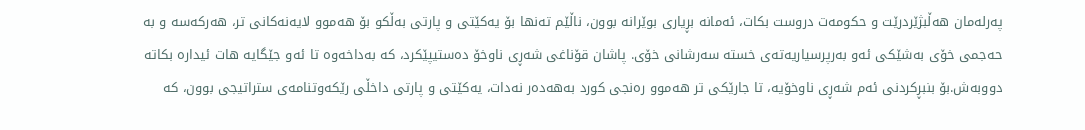په‌رله‌مان هه‌ڵبژێردرێت و حكومه‌ت دروست بكات، ئه‌مانه‌ بڕیاری بوێرانه‌ بوون، ناڵێم ته‌نها بۆ یه‌كێتی و پارتی به‌ڵكو بۆ هه‌موو لایه‌نه‌كانی تر، هه‌ركه‌سه‌ و به‌ حه‌جمی خۆی به‌شێكی ئه‌و به‌رپرسیاریه‌ته‌ی خسته‌ سه‌رشانی خۆی. پاشان قۆناغی شه‌ڕی ناوخۆ ده‌ستیپێكرد، كه‌ به‌داخه‌وه‌ تا ئه‌و جێگایه‌ هات ئیداره‌ بكاته‌ دووبه‌ش.بۆ بنبڕكردنی ئه‌م شه‌ڕی ناوخۆیه‌، تا جارێكی تر هه‌موو ره‌نجی كورد به‌هه‌ده‌ر نه‌دات، یه‌كێتی و پارتی داخڵی رێكه‌وتنامه‌ی ستراتیجی بوون، كه‌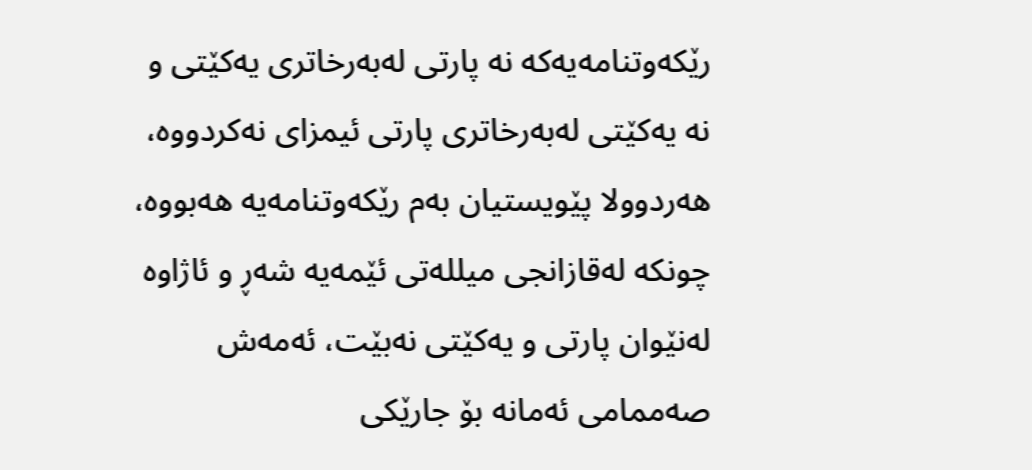رێكه‌وتنامه‌یه‌كه‌ نه‌ پارتی له‌به‌رخاتری یه‌كێتی و نه‌ یه‌كێتی له‌به‌رخاتری پارتی ئیمزای نه‌كردووه‌، هه‌ردوولا پێویستیان به‌م رێكه‌وتنامه‌یه‌ هه‌بووه‌، چونكه‌ له‌قازانجی میلله‌تی ئێمه‌یه‌ شه‌ڕ و ئاژاوه‌ له‌نێوان پارتی و یه‌كێتی نه‌بێت، ئه‌مه‌ش صه‌ممامی ئه‌مانه‌ بۆ جارێكی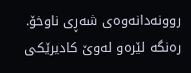روونه‌دانه‌وه‌ی شه‌ڕی ناوخۆ. ره‌نگه‌ لێره‌و له‌وێ كادیرێكی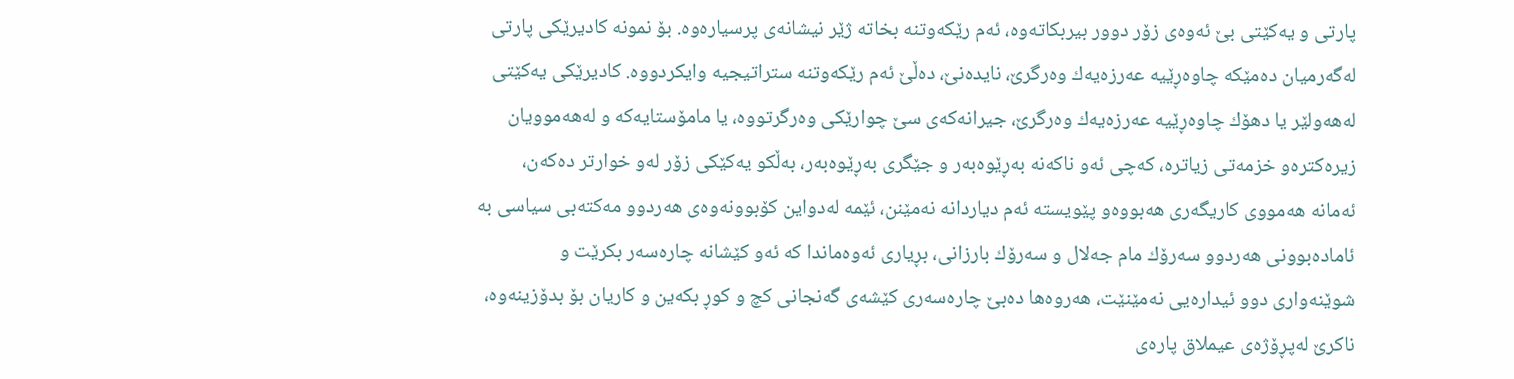پارتی و یه‌كێتی بێ ئه‌وه‌ی زۆر دوور بیربكاته‌وه‌، ئه‌م رێكه‌وتنه‌ بخاته‌ ژێر نیشانه‌ی پرسیاره‌وه‌. بۆ نمونه‌ كادیرێكی پارتی له‌گه‌رمیان ده‌مێكه‌ چاوه‌ڕێیه‌ عه‌رزه‌یه‌ك وه‌رگرێ، نایده‌نێ، ده‌ڵێ ئه‌م رێكه‌وتنه‌ ستراتیجیه‌ وایكردووه‌. كادیرێكی یه‌كێتی له‌هه‌ولێر یا دهۆك چاوه‌ڕێیه‌ عه‌رزه‌یه‌ك وه‌رگرێ، جیرانه‌كه‌ی سێ چوارێكی وه‌رگرتووه‌، یا مامۆستایه‌كه‌ و له‌هه‌موویان زیره‌كتره‌و خزمه‌تی زیاتره‌، كه‌چی ئه‌و ناكه‌نه‌ به‌ڕێوه‌به‌ر و جێگری به‌ڕێوه‌به‌ر، به‌ڵكو یه‌كێكی زۆر له‌و خوارتر ده‌كه‌ن، ئه‌مانه‌ هه‌مووی كاریگه‌ری هه‌بووه‌و پێویسته‌ ئه‌م دیاردانه‌ نه‌مێنن، ئێمه‌ له‌دواین كۆبوونه‌وه‌ی هه‌ردوو مه‌كته‌بی سیاسی به‌ ئاماده‌بوونی هه‌ردوو سه‌رۆك مام جه‌لال و سه‌رۆك بارزانی، بڕیاری ئه‌وه‌ماندا كه‌ ئه‌و كێشانه‌ چاره‌سه‌ر بكرێت و شوێنه‌واری دوو ئیداره‌یی نه‌مێنێت، هه‌روه‌ها ده‌بێ چاره‌سه‌ری كێشه‌ی گه‌نجانی كچ و كوڕ بكه‌ین و كاریان بۆ بدۆزینه‌وه‌، ناكرێ له‌پڕۆژه‌ی عیملاق پاره‌ی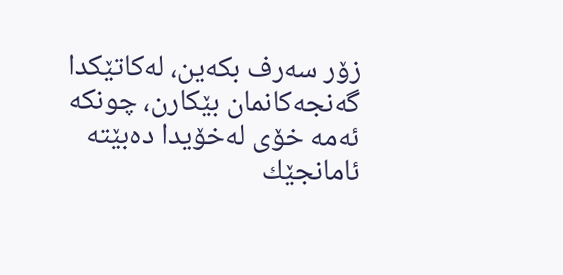زۆر سه‌رف بكه‌ین، له‌كاتێكدا گه‌نجه‌كانمان بێكارن، چونكه‌ ئه‌مه‌ خۆی له‌خۆیدا ده‌بێته‌ ئامانجێك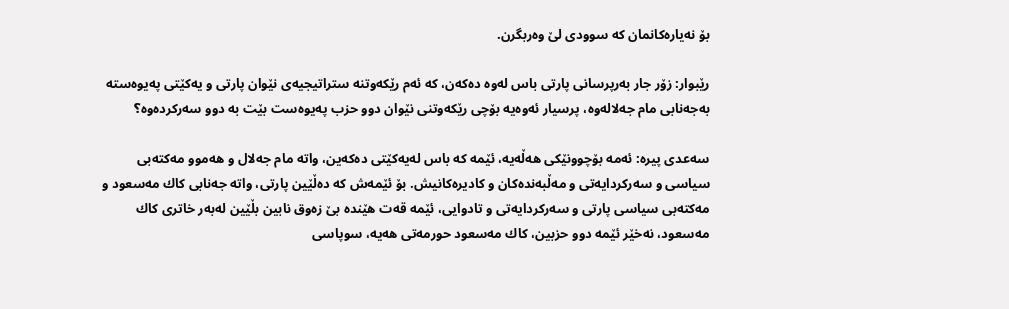بۆ نه‌یاره‌كانمان كه‌ سوودی لێ وه‌ربگرن.

رێبوار: زۆر جار به‌رپرسانی پارتی باس له‌وه‌ ده‌كه‌ن، كه‌ ئه‌م رێكه‌وتنه‌ ستراتیجیه‌ی نێوان پارتی و یه‌كێتی په‌یوه‌سته‌ به‌جه‌نابی مام جه‌لاله‌وه‌، پرسیار ئه‌وه‌یه‌ بۆچی رێكه‌وتنی نێوان دوو حزب په‌یوه‌ست بێت به‌ دوو سه‌ركرده‌وه‌؟

سه‌عدی پیره‌: ئه‌مه‌ بۆچوونێكی هه‌ڵه‌یه‌، ئێمه‌ كه‌ باس له‌یه‌كێتی ده‌كه‌ین، واته‌ مام جه‌لال و هه‌موو مه‌كته‌بی سیاسی و سه‌ركردایه‌تی و مه‌ڵبه‌نده‌كان و كادیره‌كانیش. بۆ ئێمه‌ش كه‌ ده‌ڵێین پارتی، واته‌ جه‌نابی كاك مه‌سعود و مه‌كته‌بی سیاسی پارتی و سه‌ركردایه‌تی و تادوایی، ئێمه‌ قه‌ت هێنده‌ بێ زه‌وق نابین بڵێین له‌به‌ر خاتری كاك مه‌سعود، نه‌خێر ئێمه‌ دوو حزبین، كاك مه‌سعود حورمه‌تی هه‌یه‌، سوپاسی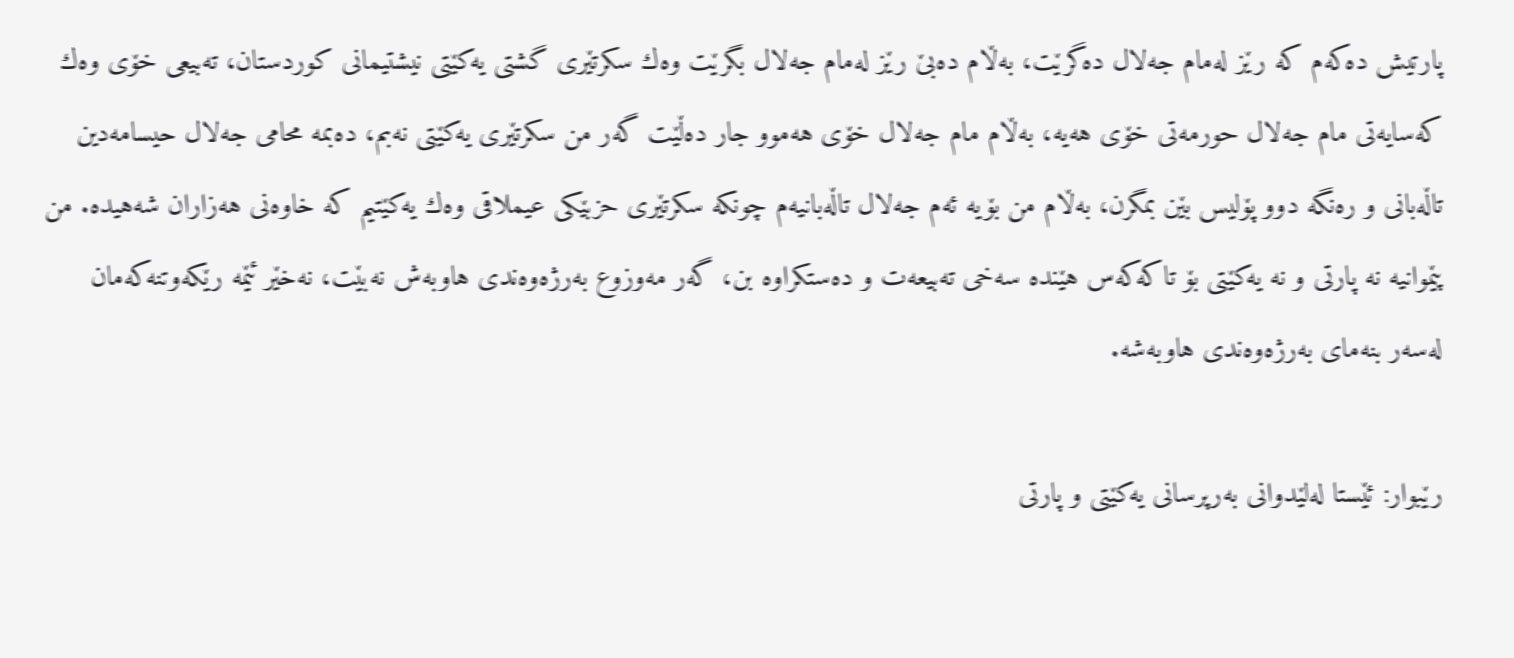پارتیش ده‌كه‌م كه‌ رێز له‌مام جه‌لال ده‌گرێت، به‌ڵام ده‌بێ رێز له‌مام جه‌لال بگرێت وه‌ك سكرتێری گشتی یه‌كێتی نیشتیمانی كوردستان، ته‌بیعی خۆی وه‌ك كه‌سایه‌تی مام جه‌لال حورمه‌تی خۆی هه‌یه‌، به‌ڵام مام جه‌لال خۆی هه‌موو جار ده‌ڵێت گه‌ر من سكرتێری یه‌كێتی نه‌بم، ده‌بمه‌ محامی جه‌لال حیسامه‌دین تاڵه‌بانی و ره‌نگه‌ دوو پۆلیس بێن بمگرن، به‌ڵام من بۆیه‌ ئه‌م جه‌لال تاڵه‌بانیه‌م چونكه‌ سكرتێری حزبێكی عیملاقی وه‌ك یه‌كێتیم كه‌ خاوه‌نی هه‌زاران شه‌هیده‌. من پێموانیه‌ نه‌ پارتی و نه‌ یه‌كێتی بۆ تاكه‌كه‌س هێنده‌ سه‌خی ته‌بیعه‌ت و ده‌ستكراوه‌ بن، گه‌ر مه‌وزوع به‌رژه‌وه‌ندی هاوبه‌ش نه‌بێت، نه‌خێر ئێمه‌ رێكه‌وتنه‌كه‌مان له‌سه‌ر بنه‌مای به‌رژه‌وه‌ندی هاوبه‌شه‌.

رێبوار: ئێستا له‌لێدوانی به‌رپرسانی یه‌كێتی و پارتی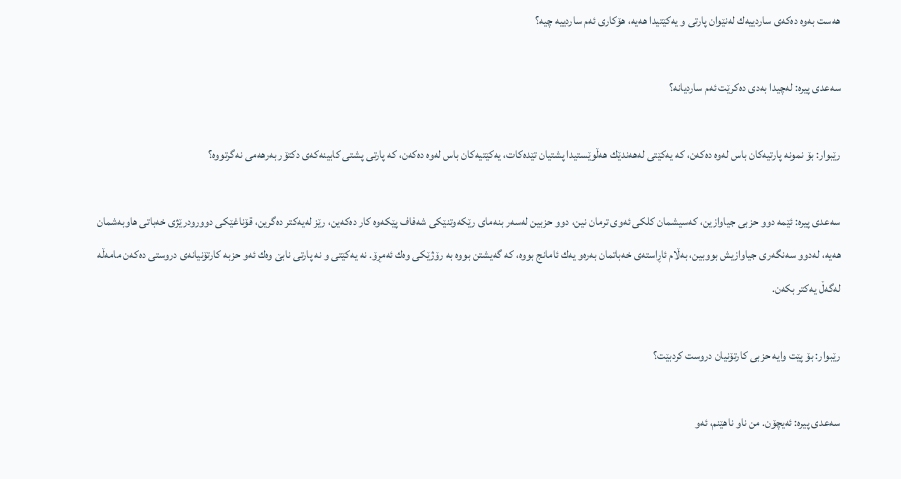هه‌ست به‌وه‌ ده‌كه‌ی ساردییه‌ك له‌نێوان پارتی و یه‌كێتیدا هه‌یه‌، هۆكاری ئه‌م ساردییه‌ چیه‌؟

سه‌عدی پیره‌: له‌چیدا به‌دی ده‌كرێت ئه‌م ساردیانه‌؟

رێبوار: بۆ نمونه‌ پارتیه‌كان باس له‌وه‌ ده‌كه‌ن، كه‌ یه‌كێتی له‌هه‌ندێك هه‌ڵوێستیدا پشتیان تێده‌كات، یه‌كێتیه‌كان باس له‌وه‌ ده‌كه‌ن، كه‌ پارتی پشتی كابینه‌كه‌ی دكتۆر به‌رهه‌می نه‌گرتووه‌؟

سه‌عدی پیره‌: ئێمه‌ دوو حزبی جیاوازین، كه‌سیشمان كلكی ئه‌وی ترمان نین، دوو حزبین له‌سه‌ر بنه‌مای رێكه‌وتنێكی شه‌فاف پێكه‌وه‌ كار ده‌كه‌ین، رێز له‌یه‌كتر ده‌گرین، قۆناغێكی دوورودرێژی خه‌باتی هاوبه‌شمان هه‌یه‌، له‌دوو سه‌نگه‌ری جیاوازیش بووبین، به‌ڵام ئاڕاسته‌ی خه‌باتمان به‌ره‌و یه‌ك ئامانج بووه‌، كه‌ گه‌یشتن بووه‌ به‌ رۆژێكی وه‌ك ئه‌مڕۆ. نه‌ یه‌كێتی و نه‌ پارتی نابێ وه‌ك ئه‌و حزبه‌ كارتۆنیانه‌ی دروستی ده‌كه‌ن مامه‌ڵه‌ له‌گه‌ڵ یه‌كتر بكه‌ن.

رێبوار: بۆ پێت وایه‌ حزبی كارتۆنیان دروست كردبێت؟

سه‌عدی پیره‌: ئه‌یچۆن. من ناو ناهێنم، ئه‌و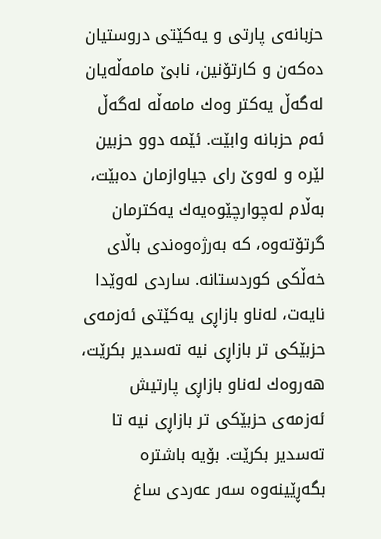حزبانه‌ی پارتی و یه‌كێتی دروستیان ده‌كه‌ن و كارتۆنین، نابێ مامه‌ڵه‌یان له‌گه‌ڵ یه‌كتر وه‌ك مامه‌ڵه‌ له‌گه‌ڵ ئه‌م حزبانه‌ وابێت. ئێمه‌ دوو حزبین لێره‌ و له‌وێ رای جیاوازمان ده‌بێت، به‌ڵام له‌چوارچێوه‌یه‌ك یه‌كترمان گرتۆته‌وه‌، كه‌ به‌رژه‌وه‌ندی باڵای خه‌ڵكی كوردستانه‌. ساردی له‌وێدا نایه‌ت، له‌ناو بازاڕی یه‌كێتی ئه‌زمه‌ی حزبێكی تر بازاڕی نیه‌ ته‌سدیر بكرێت، هه‌روه‌ك له‌ناو بازاڕی پارتیش ئه‌زمه‌ی حزبێكی تر بازاڕی نیه‌ تا ته‌سدیر بكرێت. بۆیه‌ باشتره‌ بگه‌ڕێینه‌وه‌ سه‌ر عه‌ردی ساغ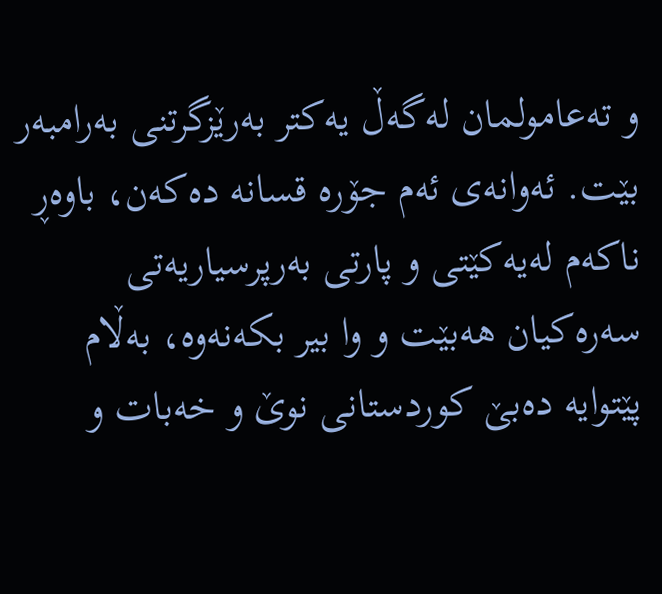و ته‌عامولمان له‌گه‌ڵ یه‌كتر به‌رێزگرتنی به‌رامبه‌ر بێت. ئه‌وانه‌ی ئه‌م جۆره‌ قسانه‌ ده‌كه‌ن، باوه‌ڕ ناكه‌م له‌یه‌كێتی و پارتی به‌رپرسیاریه‌تی سه‌ره‌كیان هه‌بێت و وا بیر بكه‌نه‌وه‌، به‌ڵام پێتوایه‌ ده‌بێ كوردستانی نوێ و خه‌بات و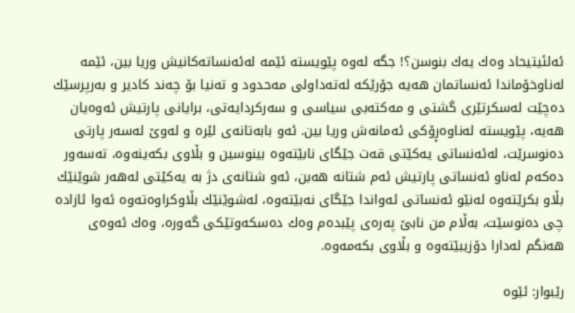ئه‌لئیتیحاد وه‌ك یه‌ك بنوسن؟! جگه‌ له‌وه‌ پێویسته‌ ئێمه‌ له‌ئه‌نساته‌كانیش وریا بین، ئێمه‌ له‌ناوخۆماندا ئه‌نساتمان هه‌یه‌ جۆرێكه‌ له‌ته‌داولی مه‌حدود و ته‌نیا بۆ چه‌ند كادیر و به‌رپرسێك ده‌چێت له‌سكرتێری گشتی و مه‌كته‌بی سیاسی و سه‌ركردایه‌تی، برایانی پارتیش ئه‌وه‌یان هه‌یه‌، پێویسته‌ له‌ناوه‌ڕۆكی ئه‌مانه‌ش وریا بین. ئه‌و بابه‌تانه‌ی لێره‌ و له‌وێ له‌سه‌ر پارتی ده‌نوسرێت، له‌ئه‌نساتی یه‌كێتی قه‌ت جێگای نابێته‌وه‌ بینوسین و بڵاوی بكه‌ینه‌وه‌، ته‌سه‌ور ده‌كه‌م له‌ناو ئه‌نساتی پارتیش ئه‌م شتانه‌ هه‌بن، ئه‌و شتانه‌ی دژ به‌ یه‌كێتی له‌هه‌ر شوێنێك بڵاو بكرێته‌وه‌ له‌نێو ئه‌نساتی ئه‌واندا جێگای نه‌بێته‌وه‌، له‌شوێنێك بڵاوكراوه‌ته‌وه‌ ئه‌وا ئازاده‌ چی ده‌نوسێت، به‌ڵام من نابێ په‌ره‌ی پێبده‌م وه‌ك ده‌سكه‌وتێكی گه‌وره‌، وه‌ك ئه‌وه‌ی هه‌نگم له‌دارا دۆزیبێته‌وه‌ و بڵاوی بكه‌مه‌وه‌.

رێبوار: ئێوه‌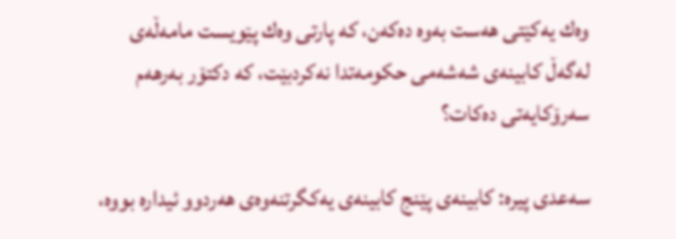وه‌ك یه‌كێتی هه‌ست به‌وه‌ ده‌كه‌ن، كه‌ پارتی وه‌ك پێویست مامه‌ڵه‌ی له‌گه‌ڵ كابینه‌ی شه‌شه‌می حكومه‌تدا نه‌كردبێت، كه‌ دكتۆر به‌رهه‌م سه‌رۆكایه‌تی ده‌كات؟

سه‌عدی پیره‌: كابینه‌ی پێنج كابینه‌ی یه‌كگرتنه‌وه‌ی هه‌ردوو ئیداره‌ بووه‌،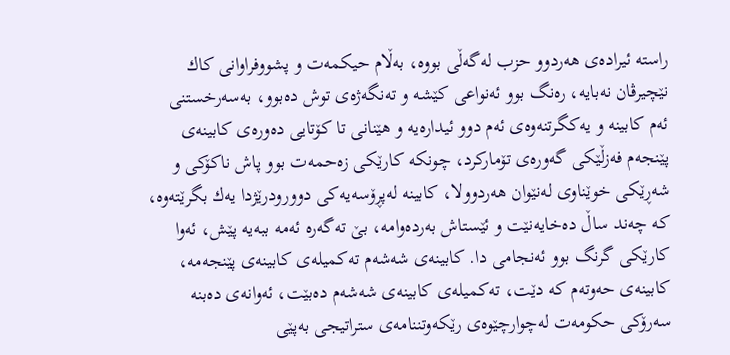راسته‌ ئیراده‌ی هه‌ردوو حزب له‌گه‌ڵی بووه‌، به‌ڵام حیكمه‌ت و پشووفراوانی كاك نێچیرڤان نه‌بایه‌، ره‌نگ بوو ئه‌نواعی كێشه‌ و ته‌نگه‌ژه‌ی توش ده‌بوو، به‌سه‌رخستنی ئه‌م كابینه‌ و یه‌كگرتنه‌وه‌ی ئه‌م دوو ئیداره‌یه‌ و هێنانی تا كۆتایی ده‌وره‌ی كابینه‌ی پێنجه‌م فه‌زڵێكی گه‌وره‌ی تۆماركرد، چونكه‌ كارێكی زه‌حمه‌ت بوو پاش ناكۆكی و شه‌ڕێكی خوێناوی له‌نێوان هه‌ردوولا، كابینه‌ له‌پڕۆسه‌یه‌كی دوورودرێژدا یه‌ك بگرێته‌وه‌، كه‌ چه‌ند ساڵ ده‌خایه‌نێت و ئێستاش به‌رده‌وامه‌، بێ ته‌گه‌ره‌ ئه‌مه‌ ببه‌یه‌ پێش، ئه‌وا كارێكی گرنگ بوو ئه‌نجامی دا. كابینه‌ی شه‌شه‌م ته‌كمیله‌ی كابینه‌ی پێنجه‌مه‌، كابینه‌ی حه‌وته‌م كه‌ دێت، ته‌كمیله‌ی كابینه‌ی شه‌شه‌م ده‌بێت، ئه‌وانه‌ی ده‌بنه‌ سه‌رۆكی حكومه‌ت له‌چوارچێوه‌ی رێكه‌وتننامه‌ی ستراتیجی به‌پێی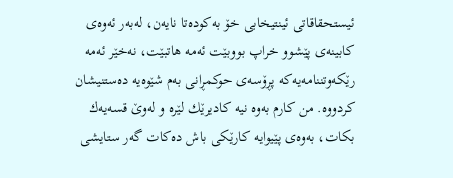ئیستحقاقاتی ئینتیخابی خۆ به‌كوده‌تا نایه‌ن، له‌به‌ر ئه‌وه‌ی كابینه‌ی پێشوو خراپ بووبێت ئه‌مه‌ هاتبێت، نه‌خێر ئه‌مه‌ رێكه‌وتننامه‌یه‌كه‌ پڕۆسه‌ی حوكمڕانی به‌م شێوه‌یه‌ ده‌ستنیشان كردووه‌. من كارم به‌وه‌ نیه‌ كادیرێك لێره‌ و له‌وێ قسه‌یه‌ك بكات، به‌وه‌ی پێیوایه‌ كارێكی باش ده‌كات گه‌ر ستایشی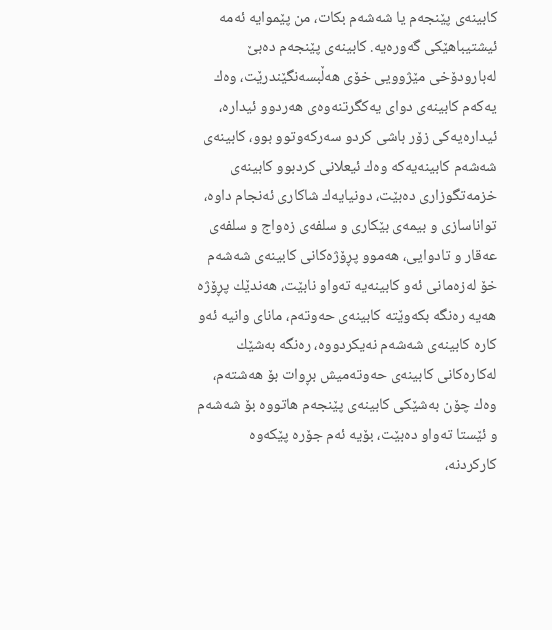كابینه‌ی پێنجه‌م یا شه‌شه‌م بكات، من پێموایه‌ ئه‌مه‌ ئیشتیباهێكی گه‌وره‌یه‌. كابینه‌ی پێنجه‌م ده‌بێ له‌بارودۆخی مێژوویی خۆی هه‌ڵبسه‌نگێندرێت، وه‌ك یه‌كه‌م كابینه‌ی دوای یه‌كگرتنه‌وه‌ی هه‌ردوو ئیداره‌، ئیداره‌یه‌كی زۆر باشی كردو سه‌ركه‌وتوو بوو، كابینه‌ی شه‌شه‌م كابینه‌یه‌كه‌ وه‌ك ئیعلانی كردبوو كابینه‌ی خزمه‌تگوزاری ده‌بێت، دونیایه‌ك شاكاری ئه‌نجام داوه‌، تواناسازی و بیمه‌ی بێكاری و سلفه‌ی زه‌واج و سلفه‌ی عه‌قار و تادوایی، هه‌موو پڕۆژه‌كانی كابینه‌ی شه‌شه‌م خۆ له‌زه‌مانی ئه‌و كابینه‌یه‌ ته‌واو نابێت، هه‌ندێك پڕۆژه‌ هه‌یه‌ ره‌نگه‌ بكه‌وێته‌ كابینه‌ی حه‌وته‌م، مانای وانیه‌ ئه‌و كاره‌ كابینه‌ی شه‌شه‌م نه‌یكردووه‌، ره‌نگه‌ به‌شێك له‌كاره‌كانی كابینه‌ی حه‌وته‌میش بڕوات بۆ هه‌شته‌م، وه‌ك چۆن به‌شێكی كابینه‌ی پێنجه‌م هاتووه‌ بۆ شه‌شه‌م و ئێستا ته‌واو ده‌بێت، بۆیه‌ ئه‌م جۆره‌ پێكه‌وه‌ كاركردنه‌،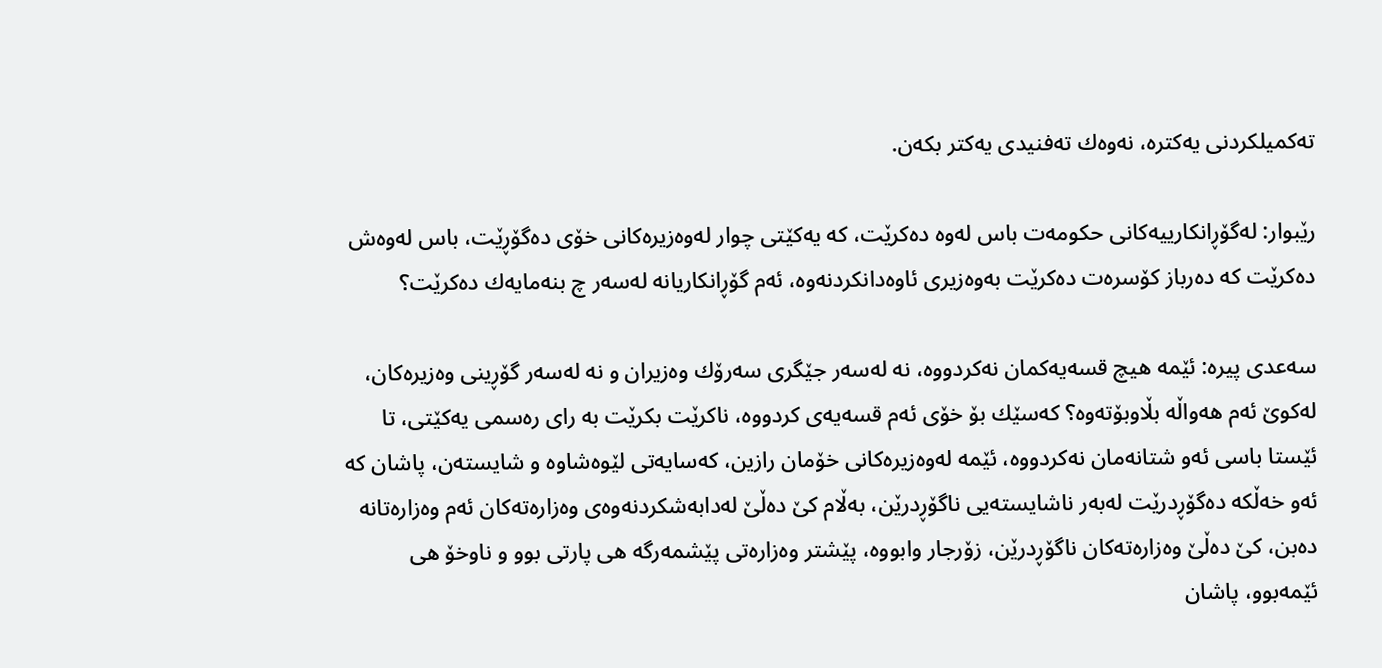ته‌كمیلكردنی یه‌كتره‌، نه‌وه‌ك ته‌فنیدی یه‌كتر بكه‌ن.

رێبوار: له‌گۆڕانكارییه‌كانی حكومه‌ت باس له‌وه‌ ده‌كرێت، كه‌ یه‌كێتی چوار له‌وه‌زیره‌كانی خۆی ده‌گۆڕێت، باس له‌وه‌ش ده‌كرێت كه‌ ده‌رباز كۆسره‌ت ده‌كرێت به‌وه‌زیری ئاوه‌دانكردنه‌وه‌، ئه‌م گۆڕانكاریانه‌ له‌سه‌ر چ بنه‌مایه‌ك ده‌كرێت؟

سه‌عدی پیره‌: ئێمه‌ هیچ قسه‌یه‌كمان نه‌كردووه‌، نه‌ له‌سه‌ر جێگری سه‌رۆك وه‌زیران و نه‌ له‌سه‌ر گۆڕینی وه‌زیره‌كان، له‌كوێ ئه‌م هه‌واڵه‌ بڵاوبۆته‌وه‌؟ كه‌سێك بۆ خۆی ئه‌م قسه‌یه‌ی كردووه‌، ناكرێت بكرێت به‌ رای ره‌سمی یه‌كێتی، تا ئێستا باسی ئه‌و شتانه‌مان نه‌كردووه‌، ئێمه‌ له‌وه‌زیره‌كانی خۆمان رازین، كه‌سایه‌تی لێوه‌شاوه‌ و شایسته‌ن، پاشان كه‌ ئه‌و خه‌ڵكه‌ ده‌گۆڕدرێت له‌به‌ر ناشایسته‌یی ناگۆڕدرێن، به‌ڵام كێ ده‌ڵێ له‌دابه‌شكردنه‌وه‌ی وه‌زاره‌ته‌كان ئه‌م وه‌زاره‌تانه‌ ده‌بن، كێ ده‌ڵێ وه‌زاره‌ته‌كان ناگۆڕدرێن، زۆرجار وابووه‌، پێشتر وه‌زاره‌تی پێشمه‌رگه‌ هی پارتی بوو و ناوخۆ هی ئێمه‌بوو، پاشان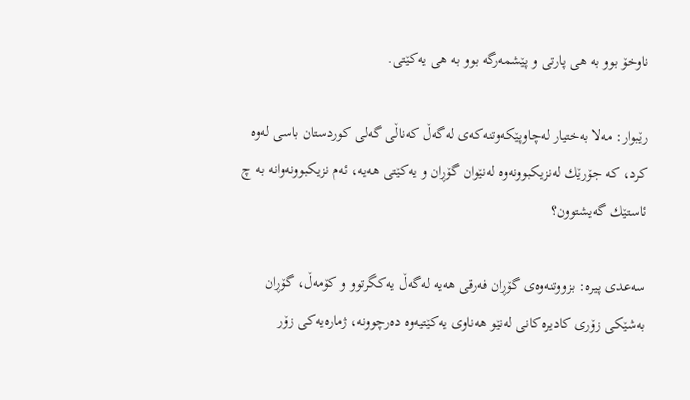ناوخۆ بوو به‌ هی پارتی و پێشمه‌رگه‌ بوو به‌ هی یه‌كێتی.

رێبوار: مه‌لا به‌ختیار له‌چاوپێكه‌وتنه‌كه‌ی له‌گه‌ڵ كه‌ناڵی گه‌لی كوردستان باسی له‌وه‌ كرد، كه‌ جۆرێك له‌نزیكبوونه‌وه‌ له‌نێوان گۆڕان و یه‌كێتی هه‌یه‌، ئه‌م نزیكبوونه‌وانه‌ به‌ چ ئاستێك گه‌یشتوون؟

سه‌عدی پیره‌: بزووتنه‌وه‌ی گۆڕان فه‌رقی هه‌یه‌ له‌گه‌ڵ یه‌كگرتوو و كۆمه‌ڵ، گۆڕان به‌شێكی زۆری كادیره‌كانی له‌نێو هه‌ناوی یه‌كێتیه‌وه‌ ده‌رچوونه‌، ژماره‌یه‌كی زۆر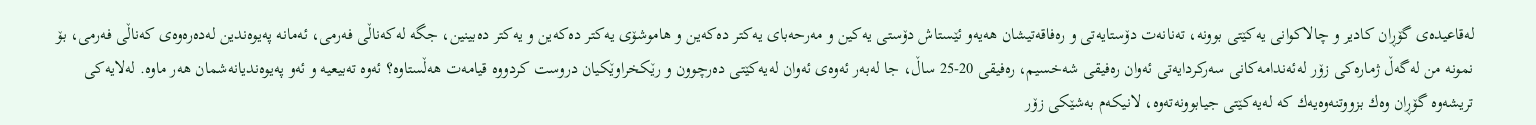له‌قاعیده‌ی گۆڕان كادیر و چالاكوانی یه‌كێتی بوونه‌، ته‌نانه‌ت دۆستایه‌تی و ره‌فاقه‌تیشان هه‌یه‌و ئێستاش دۆستی یه‌كین و مه‌رحه‌بای یه‌كتر ده‌كه‌ین و هاموشۆی یه‌كتر ده‌كه‌ین و یه‌كتر ده‌بینین، جگه‌ له‌كه‌ناڵی فه‌رمی، ئه‌مانه‌ په‌یوه‌ندین له‌ده‌ره‌وه‌ی كه‌ناڵی فه‌رمی، بۆ نمونه‌ من له‌گه‌ڵ ژماره‌كی زۆر له‌ئه‌ندامه‌كانی سه‌ركردایه‌تی ئه‌وان ره‌فیقی شه‌خسیم، ره‌فیقی 20-25 ساڵ، جا له‌به‌ر ئه‌وه‌ی ئه‌وان له‌یه‌كێتی ده‌رچوون و رێكخراوێكیان دروست كردووه‌ قیامه‌ت هه‌ڵستاوه‌؟ ئه‌وه‌ ته‌بیعیه‌ و ئه‌و په‌یوه‌ندیانه‌شمان هه‌ر ماوه‌. له‌لایه‌كی تریشه‌وه‌ گۆڕان وه‌ك بزووتنه‌وه‌یه‌ك كه‌ له‌یه‌كێتی جیابوونه‌ته‌وه‌، لانیكه‌م به‌شێكی زۆر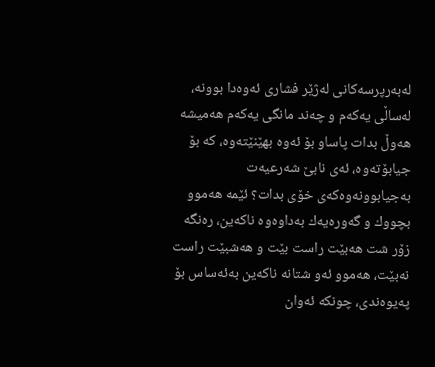له‌به‌رپرسه‌كانی له‌ژێر فشاری ئه‌وه‌دا بوونه‌، له‌ساڵی یه‌كه‌م و چه‌ند مانگی یه‌كه‌م هه‌میشه‌ هه‌وڵ بدات پاساو بۆ ئه‌وه‌ بهێنێته‌وه‌، كه‌ بۆ جیابۆته‌وه‌، ئه‌ی نابێ شه‌رعیه‌ت به‌جیابوونه‌وه‌كه‌ی خۆی بدات؟ ئێمه‌ هه‌موو بچووك و گه‌وره‌یه‌ك به‌داوه‌وه‌ ناكه‌ین، ره‌نگه‌ زۆر شت هه‌بێت راست بێت و هه‌شبێت راست نه‌بێت، هه‌موو ئه‌و شتانه‌ ناكه‌ین به‌ئه‌ساس بۆ په‌یوه‌ندی، چونكه‌ ئه‌وان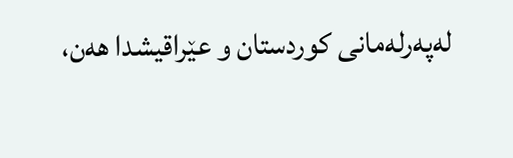له‌په‌رله‌مانی كوردستان و عێراقیشدا هه‌ن،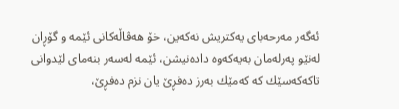ئه‌گه‌ر مه‌رحه‌بای یه‌كتریش نه‌كه‌ین، خۆ هه‌ڤاڵه‌كانی ئێمه‌ و گۆڕان له‌نێو په‌رله‌مان به‌یه‌كه‌وه‌ داده‌نیشن، ئێمه‌ له‌سه‌ر بنه‌مای لێدوانی تاكه‌كه‌سێك كه‌ كه‌مێك به‌رز ده‌فڕێ یان نزم ده‌فڕێ،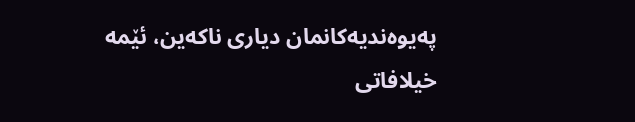په‌یوه‌ندیه‌كانمان دیاری ناكه‌ین، ئێمه‌ خیلافاتی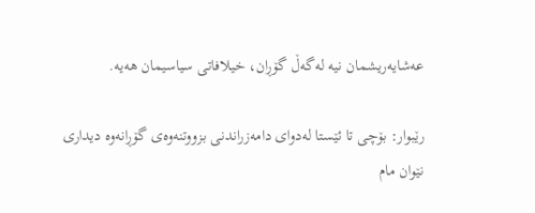عه‌شایه‌ریشمان نیه‌ له‌گه‌ڵ گۆڕان، خیلافاتی سیاسیمان هه‌یه‌.

رێبوار: بۆچی تا ئێستا له‌دوای دامه‌زراندنی بزووتنه‌وه‌ی گۆڕانه‌وه‌ دیداری نێوان مام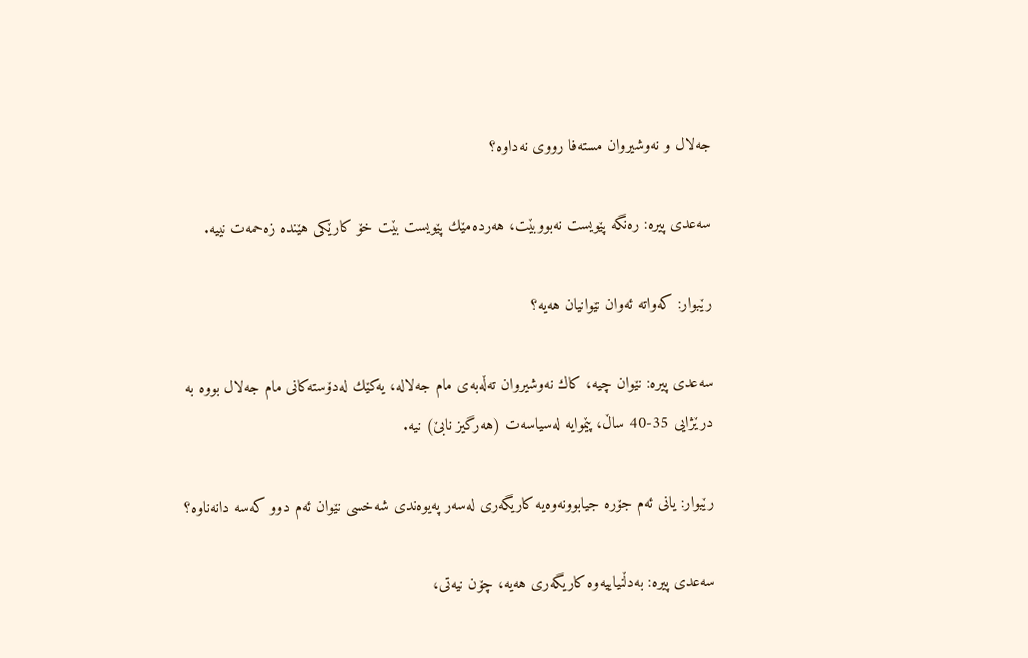جه‌لال و نه‌وشیروان مسته‌فا رووی نه‌داوه‌؟

سه‌عدی پیره‌: ره‌نگه‌ پێویست نه‌بووبێت، هه‌رده‌مێك پێویست بێت خۆ كارێكی هێنده‌ زه‌حمه‌ت نییه‌.

رێبوار: كه‌واته‌ ئه‌وان نێوانیان هه‌یه‌؟

سه‌عدی پیره‌: نێوان چیه‌، كاك نه‌وشیروان ته‌ڵه‌به‌ی مام جه‌لاله‌، یه‌كێك له‌دۆسته‌كانی مام جه‌لال بووه‌ به‌ درێژایی 35-40 ساڵ، پێموایه‌ له‌سیاسه‌ت (هه‌رگیز نابێ) نیه‌.

رێبوار: یانی ئه‌م جۆره‌ جیابوونه‌وه‌یه‌ كاریگه‌ری له‌سه‌ر په‌یوه‌ندی شه‌خسی نێوان ئه‌م دوو كه‌سه‌ دانه‌ناوه‌؟

سه‌عدی پیره‌: به‌دڵنیاییه‌وه‌ كاریگه‌ری هه‌یه‌، چۆن نیه‌تی،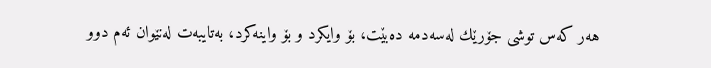هه‌ر كه‌س توشی جۆرێك له‌سه‌دمه‌ ده‌بێت، بۆ وایكرد و بۆ واینه‌كرد، به‌تایبه‌ت له‌نێوان ئه‌م دوو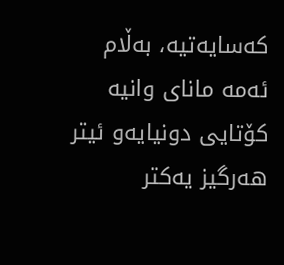كه‌سایه‌تیه‌، به‌ڵام ئه‌مه‌ مانای وانیه‌ كۆتایی دونیایه‌و ئیتر هه‌رگیز یه‌كتر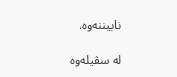نابیننه‌وه‌.

له‌ سڤیله‌وه‌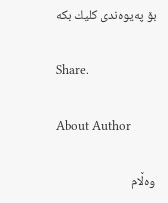بۆ په‌یوه‌ندی كلیك بكه‌

Share.

About Author

وەڵام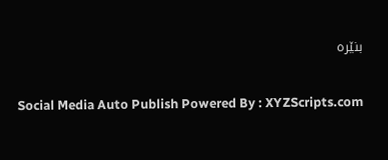بنێرە

Social Media Auto Publish Powered By : XYZScripts.com